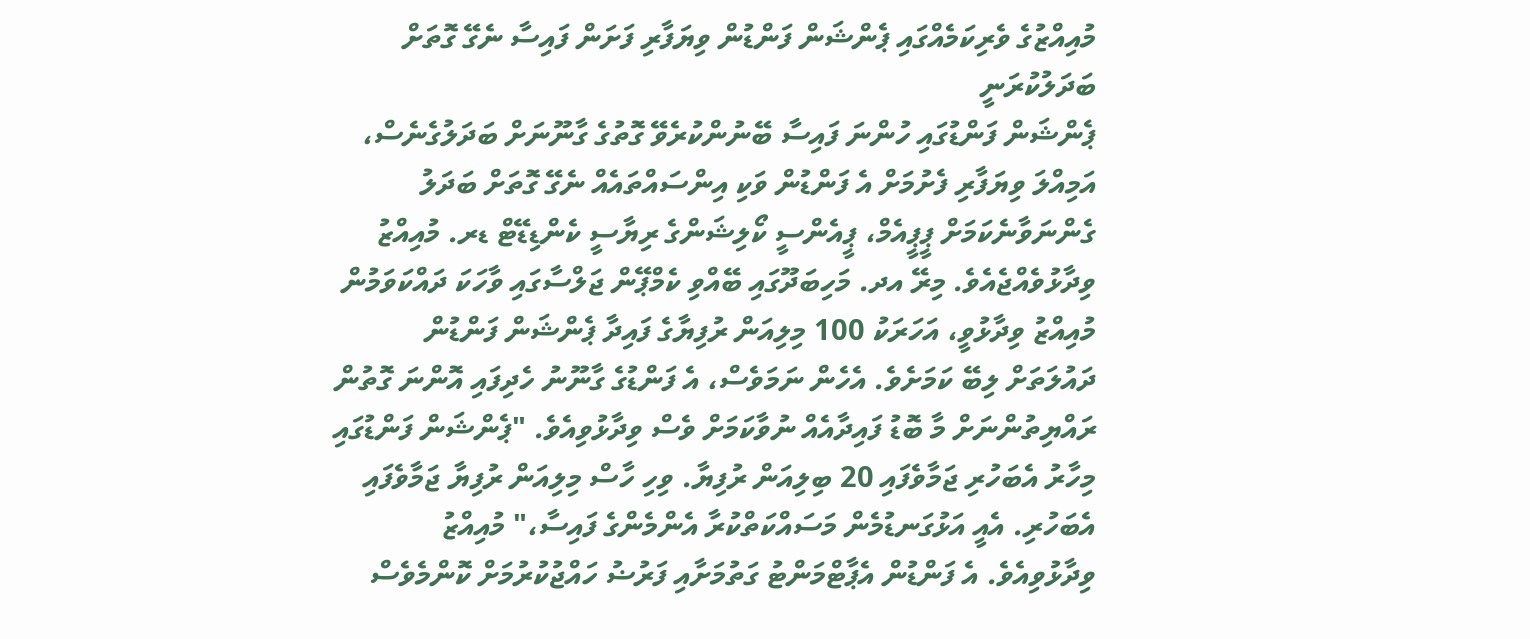މުއިއްޒުގެ ވެރިކަމެއްގައި ޕެންޝަން ފަންޑުން ވިޔަފާރި ފަށަން ފައިސާ ނެގޭ ގޮތަށް ބަދަލުކުރަނީ
ޕެންޝަން ފަންޑުގައި ހުންނަ ފައިސާ ބޭނުންކުރެވޭ ގޮތުގެ ގާނޫނަށް ބަދަލުގެނެސް، އަމިއްލަ ވިޔަފާރި ފެށުމަށް އެ ފަންޑުން ވަކި އިންސައްތައެއް ނެގޭ ގޮތަށް ބަދަލު ގެންނަވާނެކަމަށް ޕީޕީއެމް، ޕީއެންސީ ކޯލިޝަންގެ ރިޔާސީ ކެންޑިޑޭޓް ޑރ. މުއިއްޒު ވިދާޅުވެއްޖެއެވެ. މިރޭ އދ. މަހިބަދޫގައި ބޭއްވި ކެމްޕޭން ޖަލްސާގައި ވާހަކަ ދައްކަވަމުން މުއިއްޒު ވިދާޅުވީ، އަހަރަކު 100 މިލިއަން ރުފިޔާގެ ފައިދާ ޕެންޝަން ފަންޑުން ދައުލަތަށް ލިބޭ ކަމަށެވެ. އެހެން ނަމަވެސް، އެ ފަންޑުގެ ގާނޫނު ހެދިފައި އޮންނަ ގޮތުން ރައްޔިތުންނަށް މާ ބޮޑު ފައިދާއެއް ނުވާކަމަށް ވެސް ވިދާޅުވިއެވެ. "ޕެންޝަން ފަންޑުގައި މިހާރު އެބަހުރި ޖަމާވެފައި 20 ބިލިއަން ރުފިޔާ. ވިހި ހާސް މިލިއަން ރުފިޔާ ޖަމާވެފައި އެބަހުރި. އެއީ އަޅުގަނޑުމެން މަސައްކަތްކުރާ އެންމެންގެ ފައިސާ،" މުއިއްޒު ވިދާޅުވިއެވެ. އެ ފަންޑުން އެޕާޓްމަންޓު ގަތުމަށާއި ފަރުޟު ހައްޖުކުރުމަށް ކޮންމެވެސް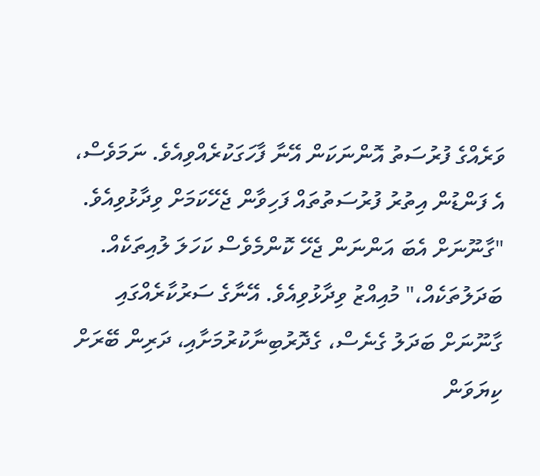ވަރެއްގެ ފުރުސަތު އޮންނަކަން އޭނާ ފާހަގަކުރެއްވިއެވެ. ނަމަވެސް، އެ ފަންޑުން އިތުރު ފުރުސަތުތައް ފަހިވާން ޖެހޭކަމަށް ވިދާޅުވިއެވެ. "ގާނޫނަށް އެބަ އަންނަން ޖެހޭ ކޮންމެވެސް ކަހަލަ ލުއިތަކެއް. ބަދަލުތަކެއް،" މުއިއްޒު ވިދާޅުވިއެވެ. އޭނާގެ ސަރުކާރެއްގައި ގާނޫނަށް ބަދަލު ގެނެސް، ގެދޮރުބިނާކުރުމަށާއި، ދަރިން ބޭރަށް ކިޔަވަން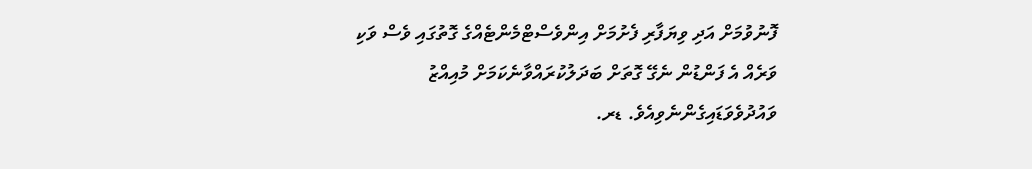ފޮނުވުމަށް އަދި ވިޔަފާރި ފެށުމަށް އިންވެސްޓްމެންޓެއްގެ ގޮތުގައި ވެސް ވަކި ވަރެއް އެ ފަންޑުން ނެގޭ ގޮތަށް ބަދަލުކުރައްވާނެކަމަށް މުއިއްޒު ވައުދުވެވަޑައިގެންނެވިއެވެ. ޑރ.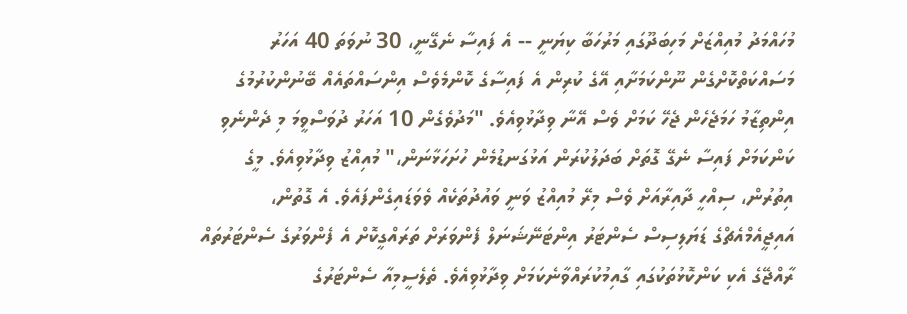މުހައްމަދު މުއިއްޒަށް މަހިބަދޫގައި މަރުހަބާ ކިޔަނީ -- އެ ފައިސާ ނެގޭނީ، 30 ނުވަތަ 40 އަހަރު މަސައްކަތްކޮށްގެން ނޫންކަމަށާއި އޭގެ ކުރިން އެ ފައިސާގެ ކޮންމެވެސް އިންސައްތައެއް ބޭނުންކުރުމުގެ އިންތިޒާމު ހަމަޖެހެން ޖެހޭ ކަމަށް ވެސް އޭނާ ވިދާޅުވިއެވެ. "މަދުވެގެން 10 އަހަރު ދުވަސްވީމަ މި ދެންނެވި ކަންކަމަށް ފައިސާ ނެގޭ ގޮތަށް ބަދަލުކުރަން އަޅުގަނޑުމެން ހުށަހަޅާނަން،" މުއިއްޒު ވިދާޅުވިއެވެ. މީގެ އިތުރުން، ސިއްހީ ދާއިރާއަށް ވެސް މިރޭ މުއިއްޒު ވަނީ ވައުދުތަކެއް ވެވަޑައިގެންފައެވެ. އެ ގޮތުން، އައިޖީއެމްއެޗްގެ ޑަޔަލިސިސް ސެންޓަރު އިންޓަނޭޝަނަލް ފެންވަރަށް ތަރައްގީކޮށް އެ ފެންވަރުގެ ސެންޓަރުތައް ރާއްޖޭގެ އެކި ކަންކޮޅުތަކުގައި ގާއިމުކުރައްވާނެކަމަށް ވިދާޅުވިއެވެ. ތެލެސީމިއާ ސެންޓަރުގެ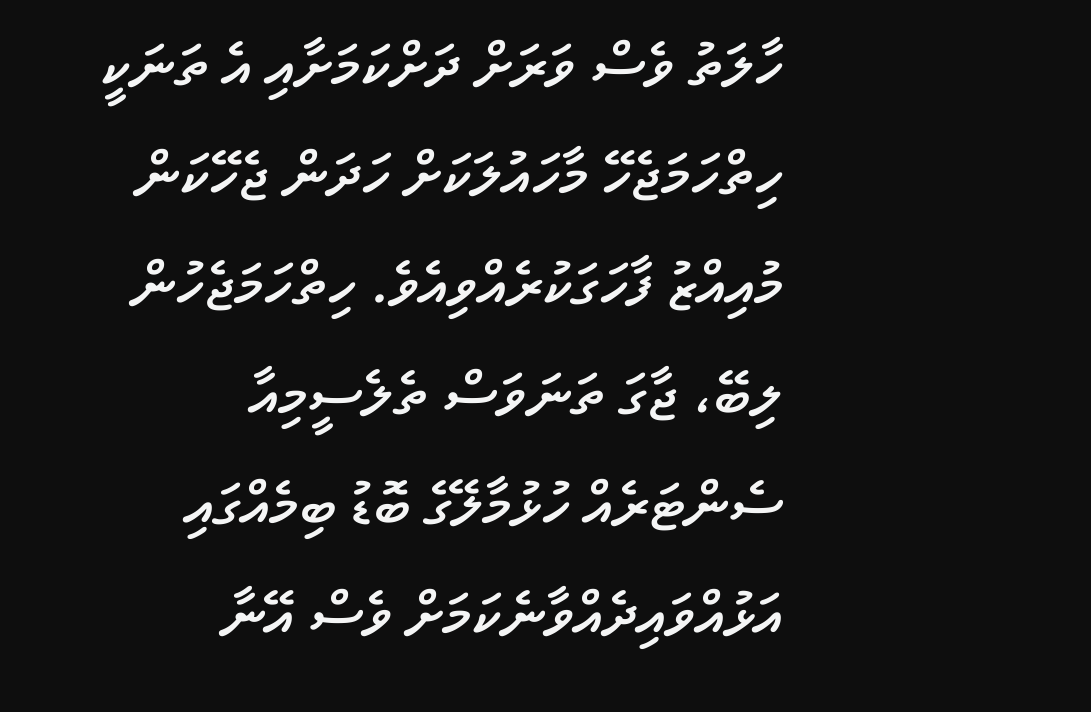ހާލަތު ވެސް ވަރަށް ދަށްކަމަށާއި އެ ތަނަކީ ހިތްހަމަޖެހޭ މާހައުލަކަށް ހަދަން ޖެހޭކަން މުއިއްޒު ފާހަގަކުރެއްވިއެވެ. ހިތްހަމަޖެހުން ލިބޭ، ޖާގަ ތަނަވަސް ތެލެސީމިއާ ސެންޓަރެއް ހުޅުމާލޭގެ ބޮޑު ބިމެއްގައި އަޅުއްވައިދެއްވާނެކަމަށް ވެސް އޭނާ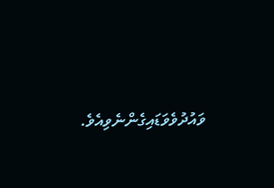ވައުދުވެވަޑައިގެންނެވިއެވެ.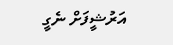އަރުޝީފަށް ނެގީ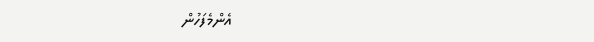އެންމެފަހުން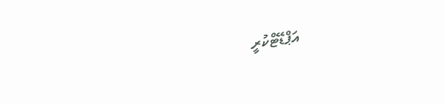އަޕްޑޭޓްކުރީ